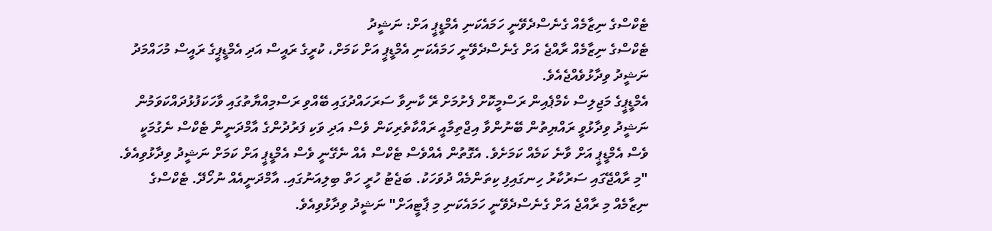ޓެކްސްގެ ނިޒާމެއް ގެނެސްދެވޭނީ ހަމައެކަނި އެމްޑީޕީ އަށް: ނަޝީދު
ޓެކްސްގެ ނިޒާމެއް ރާއްޖެ އަށް ގެނެސްދެވޭނީ ހަމައެކަނި އެމްޑީޕީ އަށް ކަމަށް، ކުރީގެ ރައީސް އަދި އެމްޑީޕީގެ ރައީސް މުހައްމަދު ނަޝީދު ވިދާޅުވެއްޖެއެވެ.
އެމްޑީޕީގެ މަޖިލިސް ކެމްޕެއިން ރަސްމީކޮށް ފެށުމަށް ރޭ ކާނިވާ ސަރަހައްދުގައި ބޭއްވި ރަސްމިއްޔާތުގައި ވާހަކަފުޅުދައްކަވަމުން ނަޝީދު ވިދާޅުވީ ރައްޔިތުން ބޭނުންވާ އިޖްތިމާއީ ރައްކާތެރިކަން ވެސް އަދި ވަކި ފަރުދުންގެ އާމްދަނީން ޓެކްސް ނެގުމަކީ ވެސް އެމްޑީޕީ އަށް ވާނެ ކަމެއް ކަމަށެވެ. އެގޮތުން އެއްވެސް ޓެކްސް އެއް ނެގޭނީ ވެސް އެމްޑީޕީ އަށް ކަމަށް ނަޝީދު ވިދާޅުވިއެވެ.
"މި ރާއްޖޭގައި ސަރުކާރު ހިނގައިފި ކިތަންމެއް ދުވަހަކު. ބަޖެޓު ހުރީ ހަތް ބިލިއަނުގައި. އާމްދަނީއެއް ނުހޯދޭ. ޓެކްސްގެ ނިޒާމެއް މި ރާއްޖެ އަށް ގެނެސްދެވޭނީ ހަމައެކަނި މި ޕާޓީއަށް" ނަޝީދު ވިދާޅުވިއެވެ.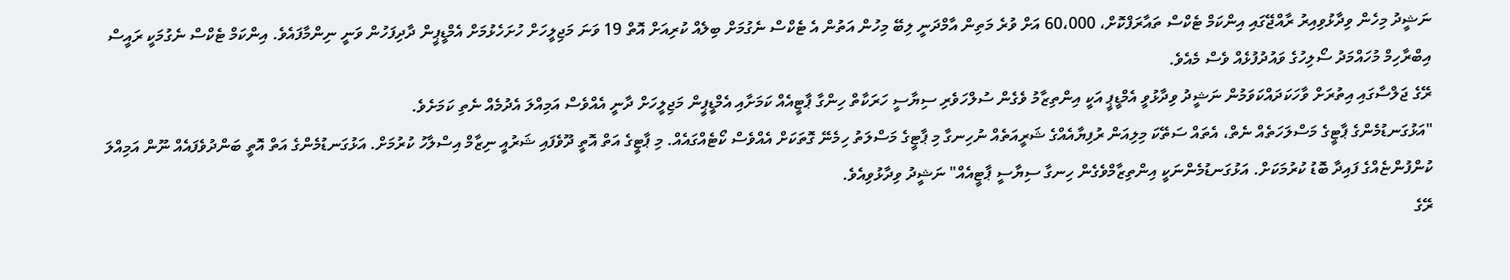ނަޝީދު މިހެން ވިދާޅުވިއިރު ރާއްޖޭގައި އިންކަމް ޓެކްސް ތައާރަފްކޮށް، 60،000 އަށް ވުރެ މަތިން އާމްދަނީ ލިބޭ މިހުން އަތުން އެ ޓެކްސް ނެގުމަށް ބިލެއް ކުރިއަށް އޮތް 19 ވަނަ މަޖިލީހަށް ހުށަހެޅުމަށް އެމްޑީޕީން ދާދިފަހުން ވަނީ ނިންމާފައެވެ. އިންކަމް ޓެކްސް ނެގުމަކީ ރައީސް އިބްރާހިމް މުހައްމަދު ސޯލިހުގެ ވައުދުފުޅެއް ވެސް މެއެވެ.
ރޭގެ ޖަލްސާގައި އިތުރަށް ވާހަކަދައްކަވަމުން ނަޝީދު ވިދާޅުވީ އެމްޑީޕީ އަކީ އިންތިޒާމު ވެގެން ސުލްހަވެރި ސިޔާސީ ހަރަކާތް ހިންގާ ޕާޓީއެއް ކަމަށާއި އެމްޑީޕީން މަޖިލީހަށް ދާނީ އެއްވެސް އަމިއްލަ އެދުމެއް ނެތި ކަމަށެވެ.
"އަޅުގަނޑުމެންގެ ޕާޓީގެ މަސްލަހަތެއް ނެތް، އެތައް ސަތޭކަ މިލިއަން ރުފިޔާއެއްގެ ޝަރީއަތެއް ނުހިނގާ މި ޕާޓީގެ މަސްލަތު ހިމެނޭ ގޮތަކަށް އެއްވެސް ކޯޓެއްގައެއް. މި ޕާޓީގެ އަތް އޮތީ ދޫވެފައި ޝަރުއީ ނިޒާމް އިސްލާހު ކުރުމަށް. އަޅުގަނޑުމެންގެ އަތް އޮތީ ބަންދުވެފައެއް ނޫން އަމިއްލަ ކުންފުންޏެއްގެ ފައިދާ ބޮޑު ކުރުމަކަށް. އަޅުގަނޑުމެންނަކީ އިންތިޒާމްވެގެން ހިނގާ ސިޔާސީ ޕާޓީއެއް" ނަޝީދު ވިދާޅުވިއެވެ.
ރޭގެ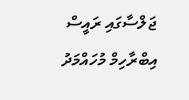ޖަލްސާގައި ރައީސް އިބްރާހިމް މުހައްމަދު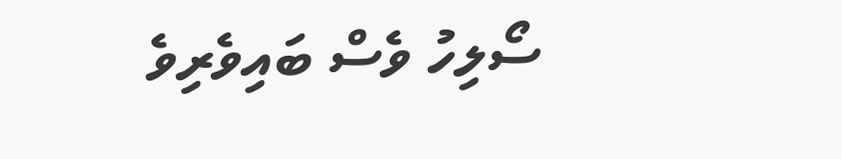ސޯލިހު ވެސް ބައިވެރިވެ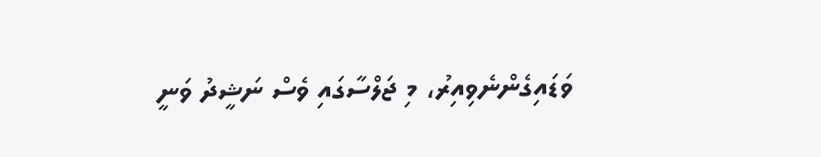ވަޑައިގެންނެވިއިރު، މި ޖަލްސާގައި ވެސް ނަޝީދު ވަނީ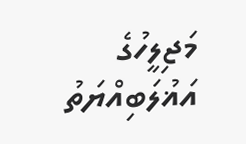މަޖިލީހުގެ އަޣުލަބިއްޔަތު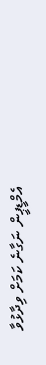އެމްޑީޕީން ނަގާނެ ކަމަށް ވިދާޅުވާ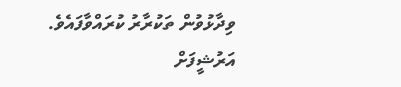ވިދާޅުވުން ތަކުރާރު ކުރައްވާފައެވެ.
އަރުޝީފަށް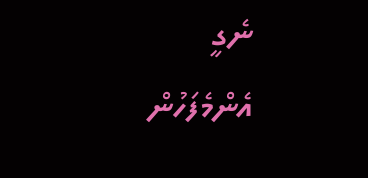ނެގީ
އެންމެފަހުން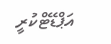އަޕްޑޭޓްކުރީ